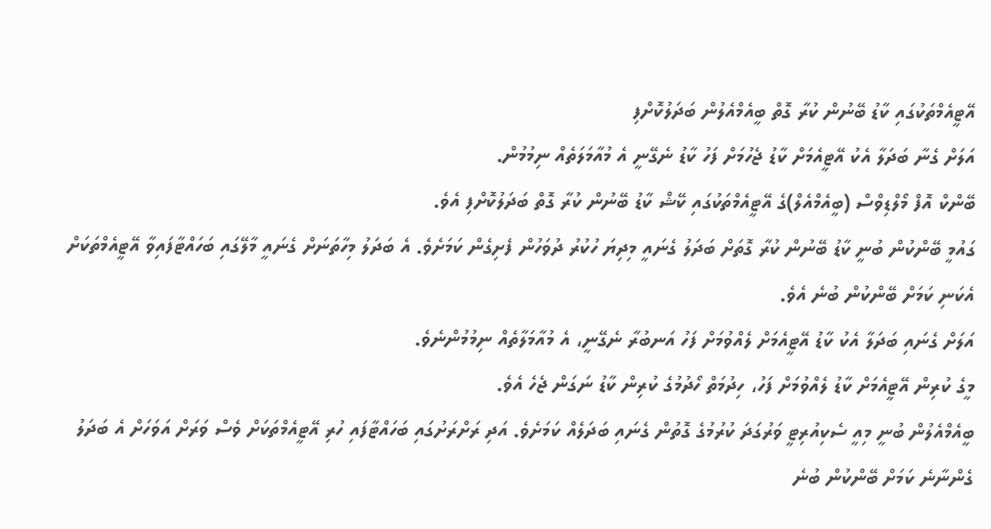އޭޓީއެމްތަކުގައި ކާޑު ބޭނުން ކުރާ ގޮތް ބީއެމްއެލުން ބަދަލުކޮށްފި
އަލަށް ގެނާ ބަދަލާ އެކު އޭޓީއެމަށް ކާޑު ޖެހުމަށް ފަހު ކާޑު ނެގޭނީ އެ މުއާމަލަތެއް ނިމުމުން.
ބޭންކް އޮފް މޯލްޑިވްސް (ބީއެމްއެލް)ގެ އޭޓީއެމްތަކުގައި ކޭޝް ކާޑު ބޭނުން ކުރާ ގޮތް ބަދަލުކޮށްފި އެވެ.
ގައުމީ ބޭންކުން ބުނީ ކާޑު ބޭނުން ކުރާ ގޮތަށް ބަދަލު ގެނައީ މިދިޔަ ހުކުރު ދުވަހުން ފެށިގެން ކަމަށެވެ. އެ ބަދަލު މިހާތަނަށް ގެނައީ މާލޭގައި ބަހައްޓާފައިވާ އޭޓީއެމްތަކަށް އެކަނި ކަމަށް ބޭންކުން ބުނެ އެވެ.
އަލަށް ގެނައި ބަދަލާ އެކު ކާޑު އޭޓީއެމަށް ލެއްވުމަށް ފަހު އަނބުރާ ނެގޭނީ، އެ މުއާމަލާތެއް ނިމުމުންނެވެ.
މީގެ ކުރިން އޭޓީއެމަށް ކާޑު ލެއްވުމަށް ފަހު، ހިދުމަތް ހޯދުމުގެ ކުރިން ކާޑު ނަގަން ޖެހެ އެވެ.
ބީއެމްއެލުން ބުނީ މިއީ ސެކިއުރިޓީ ވަރުގަދަ ކުރުމުގެ ގޮތުން ގެނައި ބަދަލެއް ކަމަށެވެ. އަދި ރަށްރަށުގައި ބަހައްޓާފައި ހުރި އޭޓީއެމްތަކަށް ވެސް ވަރަށް އަވަހަށް އެ ބަދަލު ގެންނާނެ ކަމަށް ބޭންކުން ބުނެ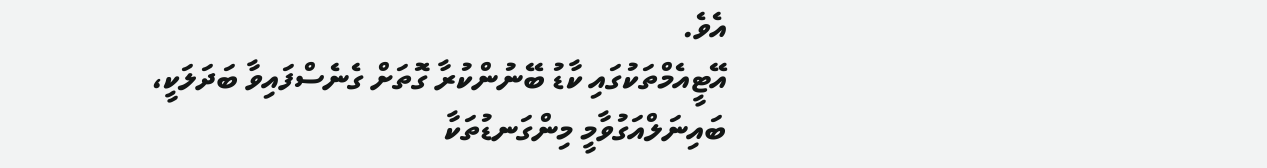އެވެ.
އޭޓީއެމްތަކުގައި ކާޑު ބޭނުންކުރާ ގޮތަށް ގެނެސްފައިވާ ބަދަލަކީ، ބައިނަލްއަގުވާމީ މިންގަނޑުތަކާ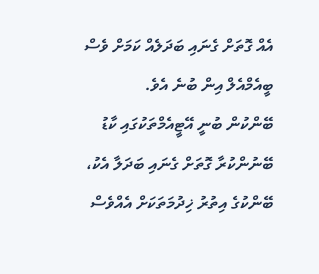އެއް ގޮތަށް ގެނައި ބަދަލެއް ކަމަށް ވެސް ބީއެމްއެލް އިން ބުނެ އެވެ.
ބޭންކުން ބުނީ އޭޓީއެމްތަކުގައި ކާޑު ބޭނުންކުރާ ގޮތަށް ގެނައި ބަދަލާ އެކު، ބޭންކުގެ އިތުރު ޚިދުމަތަކަށް އެއްވެސް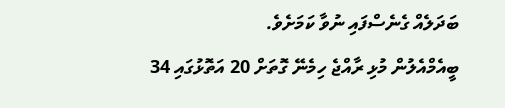ބަދަލެއް ގެނެސްފައި ނުވާ ކަމަށެވެ.
ބީއެމްއެލުން މުޅި ރާއްޖެ ހިމެނޭ ގޮތަށް 20 އަތޮޅުގައި 34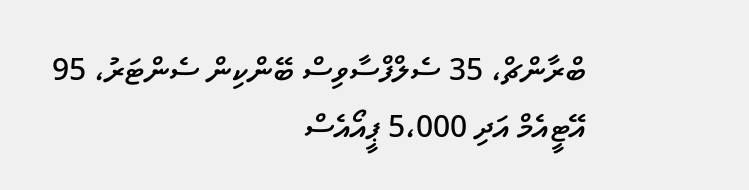ބްރާންޗް، 35 ސެލްފްސާވިސް ބޭންކިން ސެންޓަރު، 95 އޭޓީއެމް އަދި 5،000 ޕީއޯއެސް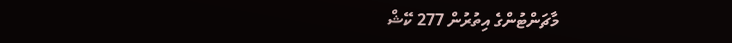މާޗަންޓުންގެ އިތުރުން 277 ކޭޝް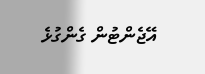އޭޖެންޓުން ގެންގުޅެ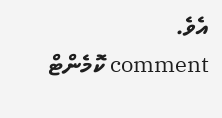އެވެ.
comment ކޮމެންޓް